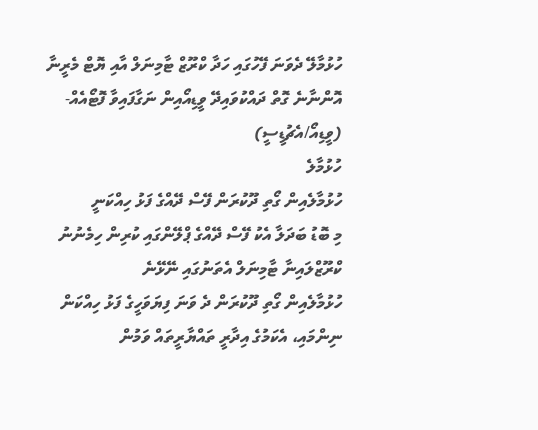ހުޅުމާލޭ ދެވަނަ ފޭހުގައި ހަދާ ކްރޫޒް ޓާމިނަލް އާއި ޔޮޓް މެރީނާ އޮންނާނެ ގޮތް ދައްކުވައިދޭ ވީޑިއޯއިން ނަގާފައިވާ ފޮޓޯއެއް- (ވީޑިއޯ/އެޗުޑީސީ)
ހުޅުމާލެ
ހުޅުމާލެއިން ގޯތި ދޫކުރަން ފޭސް ދޭއްގެ ފަޅު ހިއްކަނީ
މި ބޮޑު ބަދަލާ އެކު ފޭސް ދޭއްގެ ޕްލޭންގައި ކުރިން ހިމެނުނު ކްރޫޒްލައިނާ ޓާމިނަލް އެތަނުގައި ނޭޅޭނެ
ހުޅުމާލެއިން ގޯތި ދޫކުރަން ދެ ވަނަ ފިޔަވަހީގެ ފަޅު ހިއްކަން ނިންމައި، އެކަމުގެ އިދާރީ ތައްޔާރީތައް ވަމުން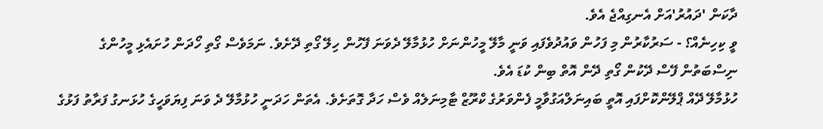ދާކަން 'ދައުރު'އަށް އެނގިއްޖެ އެވެ.
ވީ ކިހިނެއް؟ - ސަރުކާރުން މި ފަހުން ވައުދުވެފައި ވަނީ މާލޭ މީހުންނަށް ހުޅުމާލޭ ދެވަނަ ފޭހުން ހިލޭ ގޯތި ދޭށެވެ. ނަމަވެސް ގޯތި ހޯދަން ހުށައެޅި މީހުންގެ ނިސްބަތުން ފޭސް ދޭކުން ގޯތި ދޭން އޮތް ބިން ކުޑަ އެވެ.
ހުޅުމާލޭ ދޭއް ޕްލޭންކޮށްފައި އޮތީ ބައިނަލްއަގުވާމީ ފެންވަރުގެ ކްރޫޒް ޓާމިނަލެއް ވެސް ހަދާ ގޮތަށެވެ. އެތަން ހަދަނީ ހުޅުމާލޭ ދެ ވަނަ ފިޔަވަހީގެ ހުޅަނގު ފަރާތު ފަޅުގެ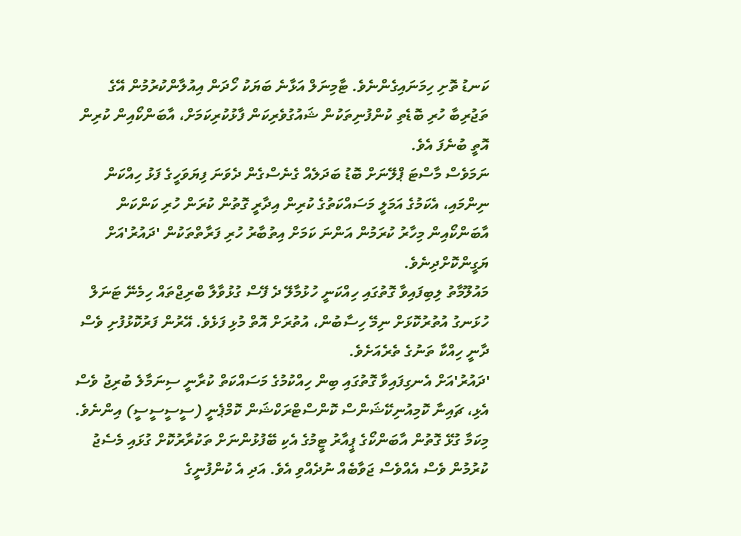ކަނޑު ތޮށި ހިމަނައިގެންނެވެ. ޓާމިނަލް އަޅާނެ ބަޔަކު ހޯދަން އިއުލާންކުރުމުން އޭގެ ތަޖުރިބާ ހުރި ބޮޑެތި ކުންފުނިތަކުން ޝައުގުވެރިކަން ފާޅުކުރިކަމަށް، އާބަންކޯއިން ކުރިން އޮތީ ބުނެފަ އެވެ.
ނަމަވެސް މާސްޓަ ޕްލޭނަށް ބޮޑު ބަދަލެއް ގެނެސްގެން ދެވަނަ ފިޔަވަހީގެ ފަޅު ހިއްކަން ނިންމައި، އެކަމުގެ އަމަލީ މަސައްކަތުގެ ކުރިން އިދާރީ ގޮތުން ކުރަން ހުރި ކަންކަން އާބަންކޯއިން މިހާރު ކުރަމުން އަންނަ ކަމަށް އިތުބާރު ހުރި ފަރާތްތަކުން 'ދައުރު'އަށް ޔަގީންކޮށްދިނެވެ.
މައުލޫމާތު ލިބިފައިވާ ގޮތުގައި ހިއްކަނީ ހުޅުމާލޭ ދެ ފޭސް ގުޅުވާލާ ބްރިޖްތައް ހިމެނޭ ޓަނަލް ހުޅަނގު އުތުރުކޮޅަށް ނިމޭ ހިސާބުން، އުތުރަށް އޮތް މުޅި ފަޅެވެ. އޭރުން ފަރުކޮޅުފުށި ވެސް ދާނީ ހިއްކާ ތަނުގެ ތެރެއަށެވެ.
'ދައުރު'އަށް އެނގިފައިވާ ގޮތުގައި ބިން ހިއްކުމުގެ މަސައްކަތް ކުރާނީ ސިނަމާލެ ބުރިޖު ވެސް އެޅި، ޗައިނާ ކޮމިއުނިކޭޝަންސް ކޮންސްޓްރަކްޝަން ކޮމްޕެނީ (ސީސީސީސީ) އިންނެވެ.
މިކަމާ ގުޅޭ ގޮތުން އާބަންކޯގެ ޕީއާރު ޓީމުގެ އެކި ބޭފުޅުންނަށް ތަކުރާރުކޮށް ގުޅައި މެސެޖު ކުރުމުން ވެސް އެއްވެސް ޖަވާބެއް ނުދެއްވި އެވެ. އަދި އެ ކުންފުނީގެ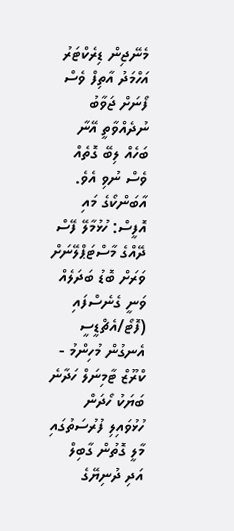މެނޭޖިން ޑިރެކްޓަރު އަހްމަދު އާތިފް ވެސް ފޯނަށް ޖަވާބު ނުދެއްވާތީ އޭނާ ބަހެއް ލިބޭ ގޮތެއް ވެސް ނުވި އެވެ.
އާބަންކޯގެ މައި އޮފީސް: ހުޅުމާލޭ ފޭސް ދޭއްގެ މާސްޓަޕްލޭނަށް ވަރަށް ބޮޑު ބަދަލެއް ވަނީ ގެނެސްފައި (ފޮޓޯ/އެޗްޑީސީ
އެނގުން މުހިންމު - ކްރޫޒް ޓާމިނަލް ހަދާނެ ބަޔަކު ހޯދަން ހުޅުވައިލި ފުރުސަތުގައި މާލީ ގޮތުން ގާބިލް އަދި ދުނިޔޭގެ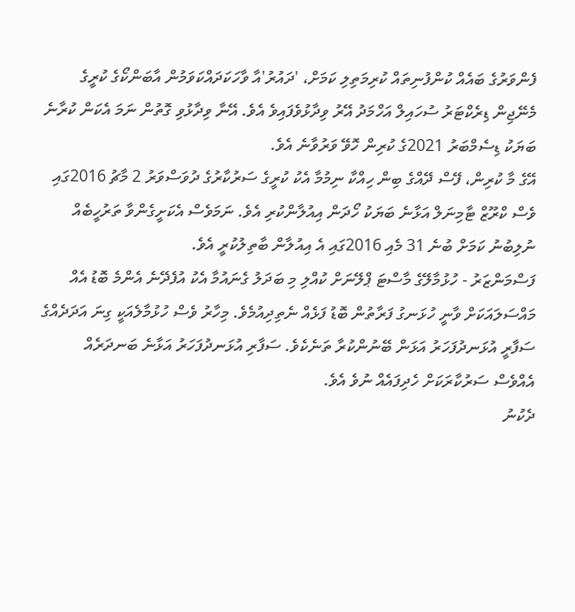ފެންވަރުގެ ބައެއް ކުންފުނިތައް ކުރިމަތިލި ކަމަށް، 'ދައުރު'އާ ވާހަކަދައްކަވަމުން އާބަންކޯގެ ކުރީގެ މެނޭޖިން ޑިރެކްޓަރު ސުހައިލް އަހްމަދު އޭރު ވިދާޅުވެފައިވެ އެވެ. އޭނާ ވިދާޅުވި ގޮތުން ނަމަ އެކަން ކުރާނެ ބަޔަކު ޑިސެމްބަރު 2021ގެ ކުރިން ހޮވޭ ވަރުވާނެ އެވެ.
އޭގެ މާ ކުރިން، ފޭސް ދޭއްގެ ބިން ހިއްކާ ނިމުމާ އެކު ކުރީގެ ސަރުކާރުގެ ދުވަސްވަރު 2 މާޗު 2016ގައި ވެސް ކްރޫޒް ޓާމިނަލް އަޅާނެ ބަޔަކު ހޯދަން އިއުލާންކުރި އެވެ. ނަމަވެސް އެކަށީގެންވާ ތަރުހީބެއް ނުލިބުނު ކަމަށް ބުނެ 31 މެއި 2016ގައި އެ އިއުލާން ބާތިލުކުރީ އެވެ.
ފަސްމަންޒަރު - ހުޅުމާލޭގެ މާސްޓަ ޕްލޭނަށް ކުއްލި މި ބަދަލު ގެނައުމާ އެކު އުފެދޭނެ އެންމެ ބޮޑު އެއް މައްސަލައަކަށް ވާނީ ހުޅަނގު ފަރާތުން ބޮޑު ފަޅެއް ނެތިދިއުމެވެ. މިހާރު ވެސް ހުޅުމާލެއަކީ ގިނަ އަދަދެއްގެ ސަފާރީ އުޅަނދުފަހަރު އަޅަން ބޭނުންކުރާ ތަނެކެވެ. ސަފާރި އުޅަނދުފަހަރު އަޅާނެ ބަނދަރެއް އެއްވެސް ސަރުކާރަކަށް ހެދިފައެއް ނުވެ އެވެ.
ދެކުނު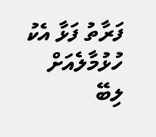ފަރާތު ފަޅާ އެކު ހުޅުމާލެއަށް ލިބޭ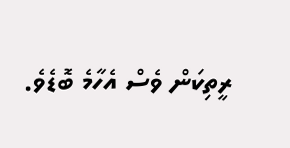ރީތިކަން ވެސް އެހާމެ ބޮޑެވެ.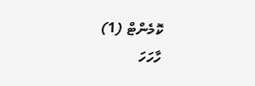ކޮމެންޓް (1)
ހާހަހަ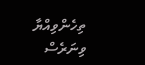ތިހެންވިއްޔާ ވިނަރެސް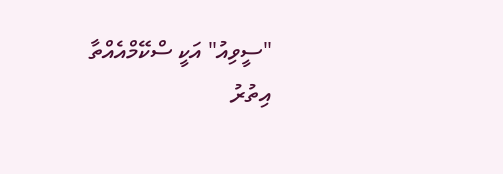"ސީވިއު" އަކީ ސްކޭމްއެއްތާ
އިތުރު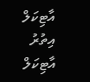އާޓިކަލް
އިތުރު އާޓިކަލް